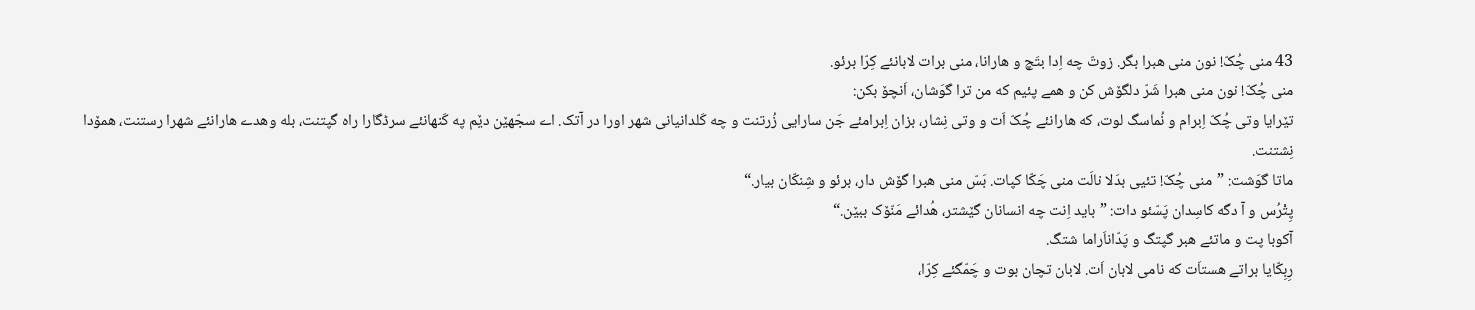43 منی چُکّ! نون منی هبرا بگر. زوتّ چه اِدا بتَچ و هارانا، منی برات لابانئے کِرّا برئو.
منی چُکّ! نون منی هبرا شَرّ دلگۆش کن و همے پئیم که من ترا گوَشان، اَنچۆ بکن:
تێرایا وتی چُکّ اِبرام و نُماسگ لوت، که هارانئے چُکّ اَت و وتی نِشار، بزان اِبرامئے جَن سارایی زُرتنت و چه کَلدانیانی شهر اورا در آتک. اے سجّهێن دێم په کَنهانئے سرڈگارا راه گپتنت، بله وهدے هارانئے شهرا رستنت، همۆدا نِشتنت.
ماتا گوَشت: ”منی چُکّ! تئیی بدَلا نالَت منی چَکّا کپات. بَسّ منی هبرا گۆش دار، برئو و شِنکّان بیار.“
پِتْرُس و آ دگه کاسِدان پَسّئو دات: ”باید اِنت چه انسانان گێشتر، هُدائے مَنّۆک ببێن.“
آکوبا پت و ماتئے هبر گپتگ و پَدّاناَراما شتگ.
رِبِکّایا براتے هستاَت که نامی لابان اَت. لابان تچان بوت و چَمّگئے کِرّا،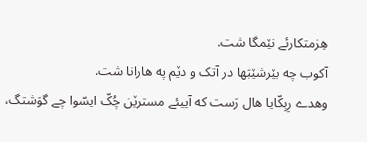هِزمتکارئے نێمگا شت.
آکوب چه بێرشێبَها در آتک و دێم په هارانا شت.
وهدے رِبِکّایا هال رَست که آییئے مسترێن چُکّ ایسّوا چے گوَشتگ،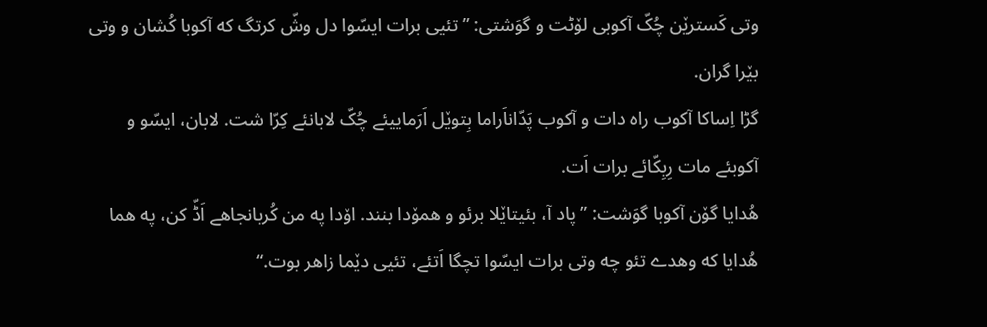وتی کَسترێن چُکّ آکوبی لۆٹت و گوَشتی: ”تئیی برات ایسّوا دل وشّ کرتگ که آکوبا کُشان و وتی بێرا گران.
گڑا اِساکا آکوب راه دات و آکوب پَدّاناَراما بِتوێل اَرَماییئے چُکّ لابانئے کِرّا شت. لابان، ایسّو و آکوبئے مات رِبِکّائے برات اَت.
هُدایا گۆن آکوبا گوَشت: ”پاد آ، بئیتاێلا برئو و همۆدا بنند. اۆدا په من کُربانجاهے اَڈّ کن، په هما هُدایا که وهدے تئو چه وتی برات ایسّوا تچگا اَتئے، تئیی دێما زاهر بوت.“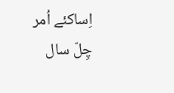اِساکئے اُمر چِلّ سال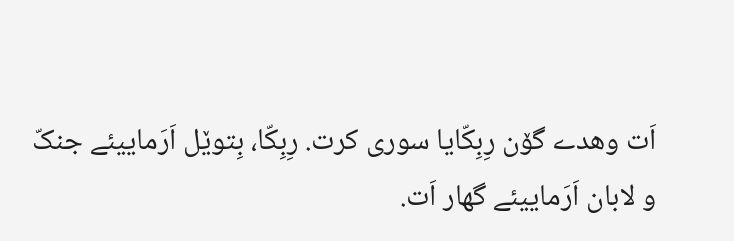اَت وهدے گۆن رِبِکّایا سوری کرت. رِبِکّا، بِتوێل اَرَماییئے جنکّ و لابان اَرَماییئے گهار اَت.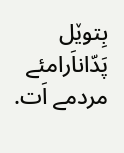بِتوێل پَدّاناَرامئے مردمے اَت.